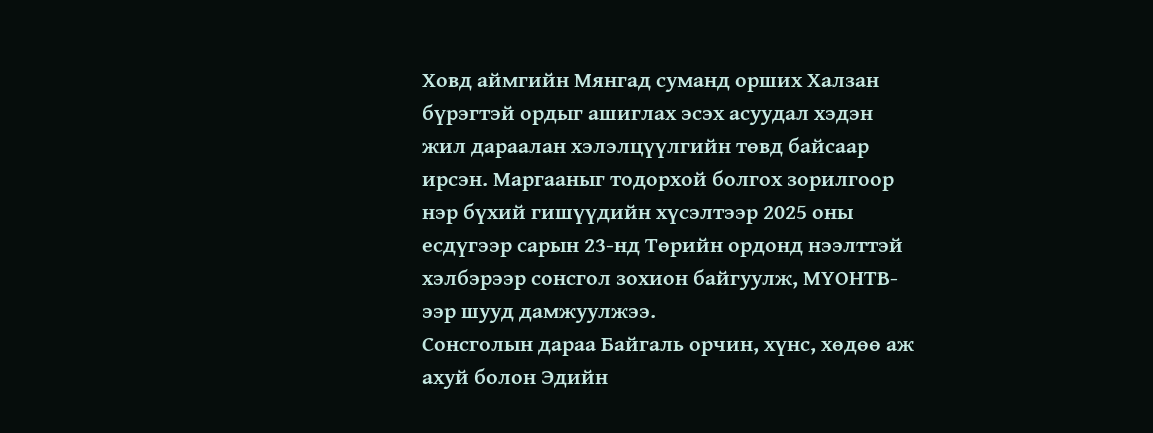Ховд аймгийн Мянгад суманд орших Халзан бүрэгтэй ордыг ашиглах эсэх асуудал хэдэн жил дараалан хэлэлцүүлгийн төвд байсаар ирсэн. Маргааныг тодорхой болгох зорилгоор нэр бүхий гишүүдийн хүсэлтээр 2025 оны есдүгээр сарын 23-нд Төрийн ордонд нээлттэй хэлбэрээр сонсгол зохион байгуулж, МҮОНТВ-ээр шууд дамжуулжээ.
Сонсголын дараа Байгаль орчин, хүнс, хөдөө аж ахуй болон Эдийн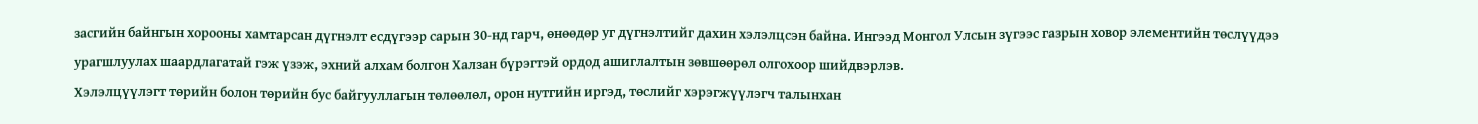засгийн байнгын хорооны хамтарсан дүгнэлт есдүгээр сарын 30-нд гарч, өнөөдөр уг дүгнэлтийг дахин хэлэлцсэн байна. Ингээд Монгол Улсын зүгээс газрын ховор элементийн төслүүдээ урагшлуулах шаардлагатай гэж үзэж, эхний алхам болгон Халзан бүрэгтэй ордод ашиглалтын зөвшөөрөл олгохоор шийдвэрлэв.
Хэлэлцүүлэгт төрийн болон төрийн бус байгууллагын төлөөлөл, орон нутгийн иргэд, төслийг хэрэгжүүлэгч талынхан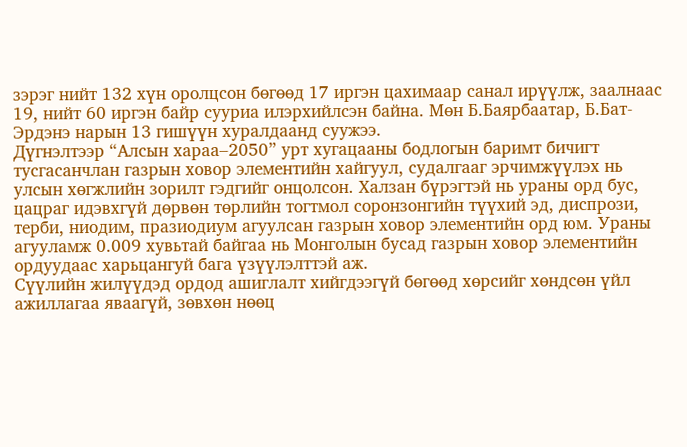зэрэг нийт 132 хүн оролцсон бөгөөд 17 иргэн цахимаар санал ирүүлж, заалнаас 19, нийт 60 иргэн байр сууриа илэрхийлсэн байна. Мөн Б.Баярбаатар, Б.Бат-Эрдэнэ нарын 13 гишүүн хуралдаанд суужээ.
Дүгнэлтээр “Алсын хараа–2050” урт хугацааны бодлогын баримт бичигт тусгасанчлан газрын ховор элементийн хайгуул, судалгааг эрчимжүүлэх нь улсын хөгжлийн зорилт гэдгийг онцолсон. Халзан бүрэгтэй нь ураны орд бус, цацраг идэвхгүй дөрвөн төрлийн тогтмол соронзонгийн түүхий эд, диспрози, терби, ниодим, празиодиум агуулсан газрын ховор элементийн орд юм. Ураны агууламж 0.009 хувьтай байгаа нь Монголын бусад газрын ховор элементийн ордуудаас харьцангуй бага үзүүлэлттэй аж.
Сүүлийн жилүүдэд ордод ашиглалт хийгдээгүй бөгөөд хөрсийг хөндсөн үйл ажиллагаа яваагүй, зөвхөн нөөц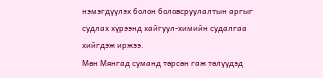нэмэгдүүлэх болон боловсруулалтын аргыг судлах хүрээнд хайгуул-химийн судалгаа хийгдэж иржээ.
Мөн Мянгад суманд төрсөн гаж төлүүдэд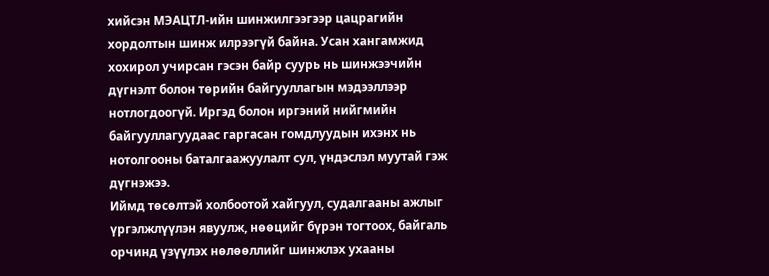хийсэн МЭАЦТЛ-ийн шинжилгээгээр цацрагийн хордолтын шинж илрээгүй байна. Усан хангамжид хохирол учирсан гэсэн байр суурь нь шинжээчийн дүгнэлт болон төрийн байгууллагын мэдээллээр нотлогдоогүй. Иргэд болон иргэний нийгмийн байгууллагуудаас гаргасан гомдлуудын ихэнх нь нотолгооны баталгаажуулалт сул, үндэслэл муутай гэж дүгнэжээ.
Иймд төсөлтэй холбоотой хайгуул, судалгааны ажлыг үргэлжлүүлэн явуулж, нөөцийг бүрэн тогтоох, байгаль орчинд үзүүлэх нөлөөллийг шинжлэх ухааны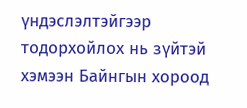үндэслэлтэйгээр тодорхойлох нь зүйтэй хэмээн Байнгын хороод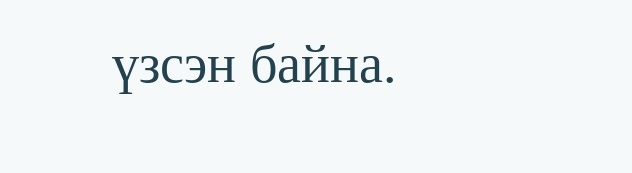үзсэн байна.